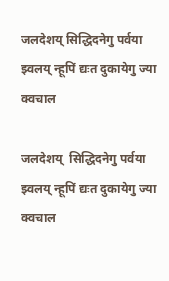जलदेशय् सिद्धिदनेगु पर्वया झ्वलय् न्हूपिं द्यःत दुकायेगु ज्या क्वचाल

जलदेशय्  सिद्धिदनेगु पर्वया झ्वलय् न्हूपिं द्यःत दुकायेगु ज्या क्वचाल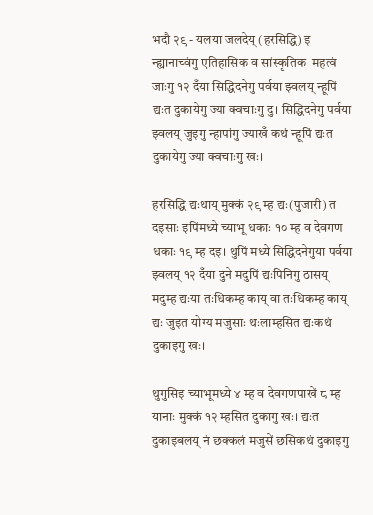भदौ २९ - यलया जलदेय् (हरसिद्धि) इ न्ह्यानाच्वंगु एतिहासिक व सांस्कृतिक  महत्वं जाःगु १२ दँया सिद्धिदनेगु पर्वया झ्वलय् न्हूपिं द्यःत दुकायेगु ज्या क्वचाःगु दु। सिद्धिदनेगु पर्वया झ्वलय् जुइगु न्हापांगु ज्याखँ कथं न्हूपिं द्यःत दुकायेगु ज्या क्वचाःगु खः।

हरसिद्धि द्यःथाय् मुक्कं २९ म्ह द्यः(पुजारी) त दइसाः इपिंमध्ये च्याभू धकाः १० म्ह व देवगण धकाः १९ म्ह दइ। थुपिं मध्ये सिद्धिदनेगुया पर्वया झ्वलय् १२ दँया दुने मदुपिं द्यःपिनिगु ठासय् मदुम्ह द्यःया तःधिकम्ह काय् वा तःधिकम्ह काय् द्यः जुइत योग्य मजुसाः थःलाम्हसित द्यःकथं दुकाइगु खः।

थुगुसिइ च्याभूमध्ये ४ म्ह व देवगणपाखें ८ म्ह यानाः मुक्कं १२ म्हसित दुकागु खः। द्यःत दुकाइबलय् नं छक्कलं मजुसें छसिकथं दुकाइगु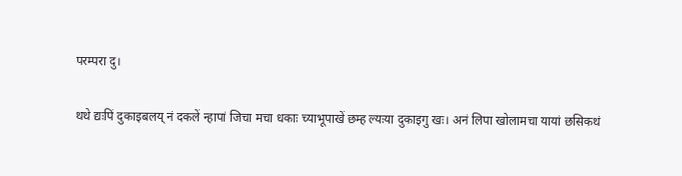परम्परा दु।

थथे द्यःपिं दुकाइबलय् नं दकलें न्हापां जिचा मचा धकाः च्याभूपाखें छम्ह ल्यःया दुकाइगु खः। अनं लिपा खोलामचा यायां छसिकथं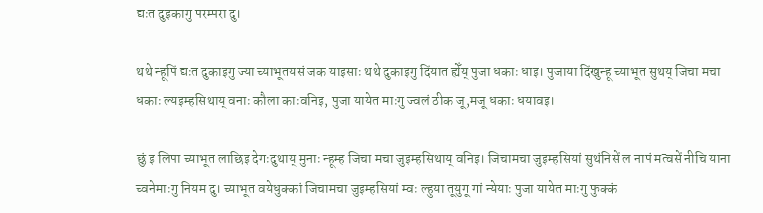द्यःत दुइकागु परम्परा दु।

थथे न्हूपिं द्यःत दुकाइगु ज्या च्याभूतयसं जक याइसाः थथे दुकाइगु दिंयात ह्येँय् पुजा धकाः धाइ। पुजाया दिंखुन्हू च्याभूत सुथय् जिचा मचा धकाः ल्यइम्हसिथाय् वनाः कौला काःवनिइ, पुजा यायेत माःगु ज्वलं ठीक जू,मजू धकाः धयावइ।

छुं इ लिपा च्याभूत लाछिइ देगःदुथाय् मुनाः न्हूम्ह जिचा मचा जुइम्हसिथाय् वनिइ। जिचामचा जुइम्हसियां सुथंनिसें ल नापं मत्वसें नीचि याना च्वनेमाःगु नियम दु। च्याभूत वयेधुक्कां जिचामचा जुइम्हसियां म्वः ल्हुया तूयुगू गां न्येयाः पुजा यायेत माःगु फुक्कं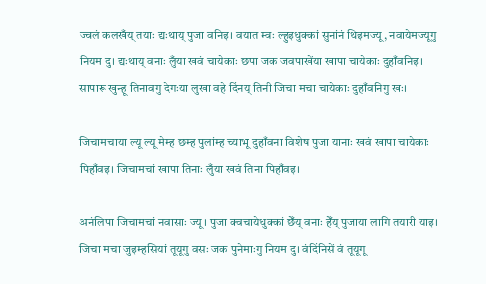ज्वलं कलखँय् तयाः द्यःथाय् पुजा वनिइ। वयात म्वः ल्हुइधुक्कां सुनांनं थिइमज्यू, नवायेमज्यूगु नियम दु। द्यःथाय् वनाः लुँया खवं चायेकाः छपा जक जवपाखेंया खापा चायेकाः दुहाँवनिइ। सापारू खुन्हू तिनावगु देगःया लुखा वहे दिंनय् तिनी जिचा मचा चायेकाः दुहाँवनिगु खः।

जिचामचाया ल्यू ल्यू मेम्ह छम्ह पुलांम्ह च्याभू दुहाँवना विशेष पुजा यानाः खवं खापा चायेकाः पिहाँवइ। जिचामचां खापा तिनाः लुँया खवं तिना पिहाँवइ।

अनंलिपा जिचामचां नवासाः ज्यू। पुजा क्वचायेधुक्कां छेँय् वनाः हेँय् पुजाया लागि तयारी याइ। जिचा मचा जुइम्हसियां तूयूगु वसः जक पुनेमाःगु नियम दु। वंदिंनिसें वं तूयूगू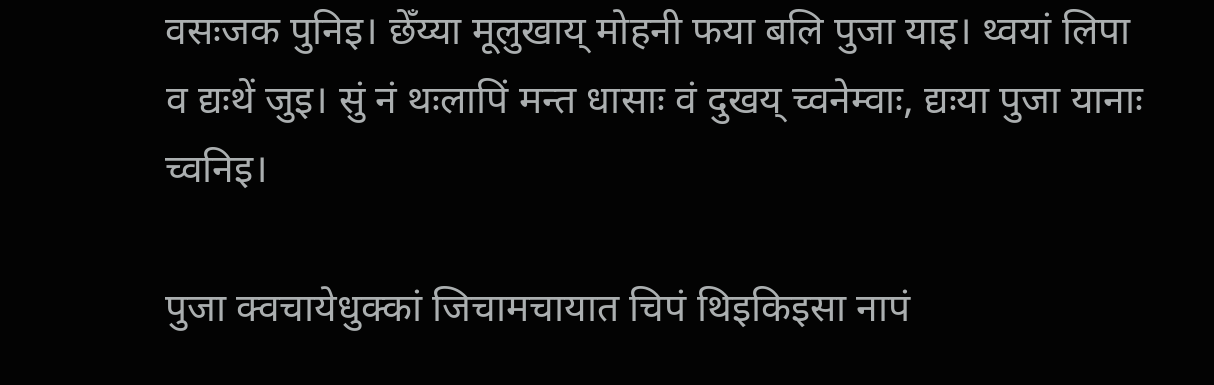वसःजक पुनिइ। छेँय्या मूलुखाय् मोहनी फया बलि पुजा याइ। थ्वयां लिपा व द्यःथें जुइ। सुं नं थःलापिं मन्त धासाः वं दुखय् च्वनेम्वाः, द्यःया पुजा यानाः च्वनिइ।

पुजा क्वचायेधुक्कां जिचामचायात चिपं थिइकिइसा नापं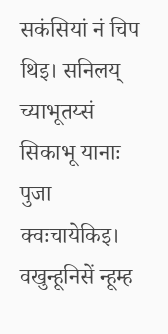सकंसियां नं चिप थिइ। सनिलय् च्याभूतय्सं सिकाभू यानाः पुजा क्वःचायेकिइ। वखुन्हूनिसें न्हूम्ह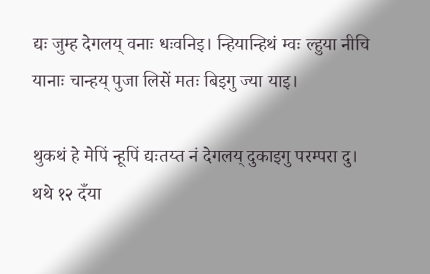द्यः जुम्ह देगलय् वनाः धःवनिइ। न्हियान्हिथं म्वः ल्हुया नीचि यानाः चान्हय् पुजा लिसें मतः बिइगु ज्या याइ।

थुकथं हे मेपिं न्हूपिं द्यःतय्त नं देगलय् दुकाइगु परम्परा दु।  थथे १२ दँया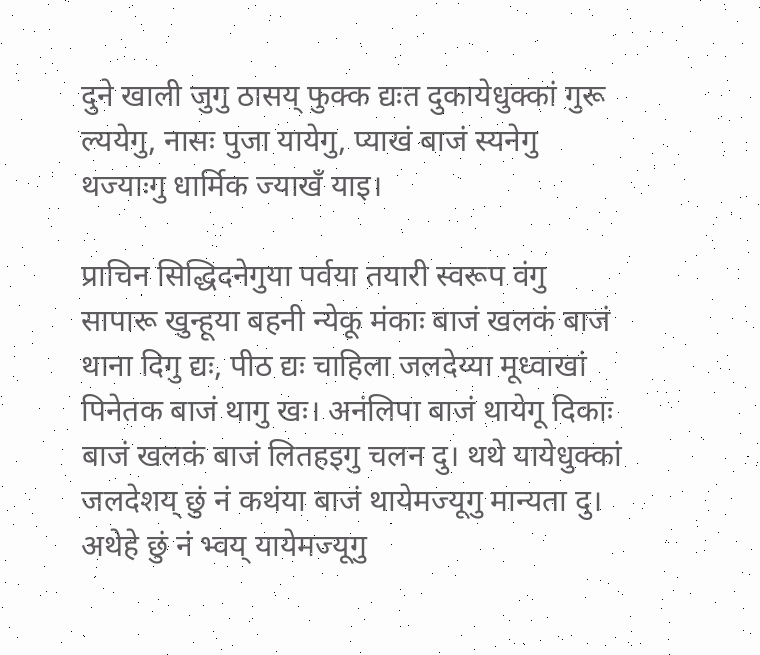दुने खाली जुगु ठासय् फुक्क द्यःत दुकायेधुक्कां गुरू ल्ययेगु, नासः पुजा यायेगु, प्याखं बाजं स्यनेगु थज्याःगु धार्मिक ज्याखँ याइ।

प्राचिन सिद्धिदनेगुया पर्वया तयारी स्वरूप वंगु सापारू खुन्हूया बहनी न्येकू मंकाः बाजं खलकं बाजं थाना दिगु द्यः, पीठ द्यः चाहिला जलदेय्या मूध्वाखां पिनेतक बाजं थागु खः। अनंलिपा बाजं थायेगू दिकाः बाजं खलकं बाजं लितहइगु चलन दु। थथे यायेधुक्कां जलदेशय् छुं नं कथंया बाजं थायेमज्यूगु मान्यता दु। अथेहे छुं नं भ्वय् यायेमज्यूगु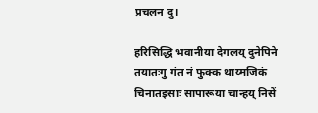प्रचलन दु।

हरिसिद्धि भवानीया देगलय् दुनेपिने तयातःगु गंत नं फुक्क थाय्मजिकं चिनातइसाः सापारूया चान्हय् निसें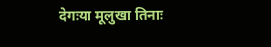देगःया मूलुखा तिनाः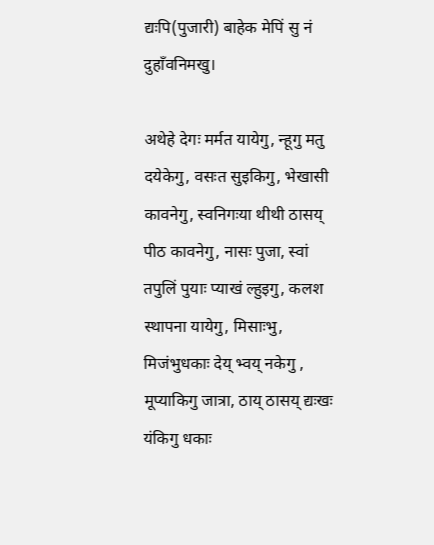द्यःपि(पुजारी) बाहेक मेपिं सु नं दुहाँवनिमखु।

अथेहे देगः मर्मत यायेगु, न्हूगु मतु दयेकेगु, वसःत सुइकिगु, भेखासी कावनेगु, स्वनिगःया थीथी ठासय् पीठ कावनेगु, नासः पुजा, स्वां तपुलिं पुयाः प्याखं ल्हुइगु, कलश स्थापना यायेगु, मिसाःभु, मिजंभुधकाः देय् भ्वय् नकेगु , मूप्याकिगु जात्रा, ठाय् ठासय् द्यःखः यंकिगु धकाः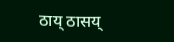ठाय् ठासय्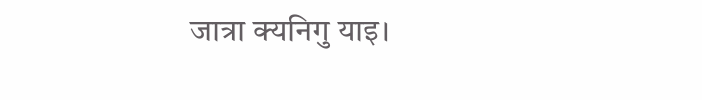जात्रा क्यनिगु याइ।